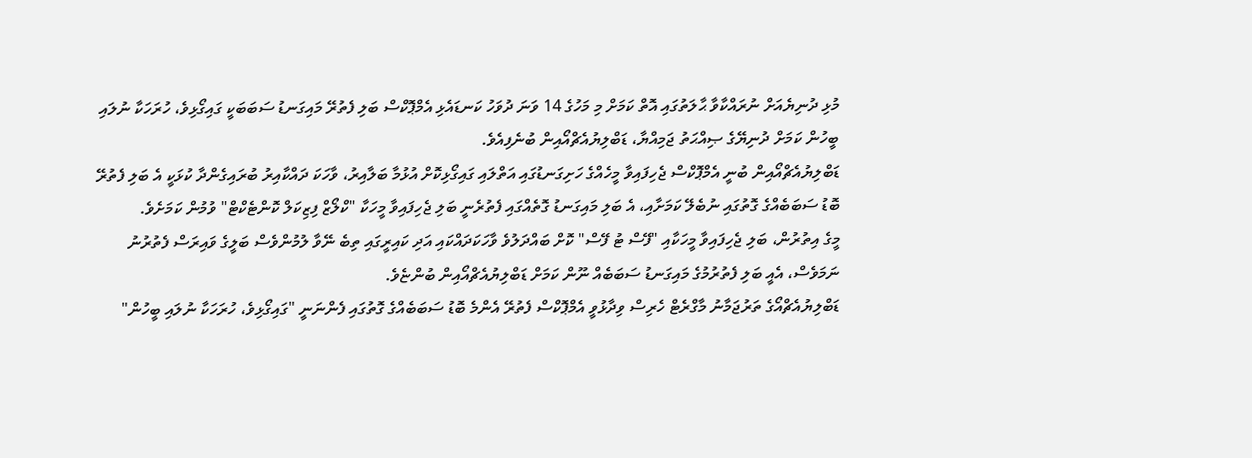މުޅި ދުނިޔެއަށް ނުރައްކާވާ ޙާލަތުގައި އޮތް ކަމަށް މި މަހުގެ 14 ވަނަ ދުވަހު ކަނޑައެޅި އެމްޕޮކްސް ބަލި ފެތުރޭ މައިގަނޑު ސަބަބަކީ ގައިގޯޅިވެ، ހުރަހަކާ ނުލައި ބީހުން ކަމަށް ދުނިޔޭގެ ޞިއްޙަތު ޖަމިއްޔާ، ޑަބްލިޔުއެޗްއޯއިން ބުނެފިއެވެ.
ޑަބްލިޔުއެޗްއޯއިން ބުނީ އެމްޕޮކްސް ޖެހިފައިވާ މީހެއްގެ ހަށިގަނޑުގައި އަތްލައި ގައިގޯޅިކޮށް އުޅުމާ ބަލާއިރު، ވާހަކަ ދައްކާއިރު ބުރައިގެންދާ ކުޅަކީ އެ ބަލި ފެތުރޭ ބޮޑު ސަބަބެއްގެ ގޮތުގައި ނުބެލޭ ކަމަށާއި، އެ ބަލި މައިގަނޑު ގޮތެއްގައި ފެތުރެނީ ބަލި ޖެހިފައިވާ މީހަކާ "ކްލޯޒް ފިޒިކަލް ކޮންޓެކްޓް" ވުމުން ކަމަށެވެ.
މީގެ އިތުރުން، ބަލި ޖެހިފައިވާ މީހަކާއި "ފޭސް ޓު ފޭސް" ކޮށް ބައްދަލުވެ ވާހަކަދައްކައި އަދި ކައިރީގައި ތިބެ ނޭވާ ލުމުންވެސް ބަލީގެ ވައިރަސް ފެތުރުނު ނަމަވެސް، އެއީ ބަލި ފެތުރުމުގެ މައިގަނޑު ސަބަބެއް ނޫން ކަމަށް ޑަބްލިޔުއެޗްއޯއިން ބުންޏެވެ.
ޑަބްލިޔުއެޗްއޯގެ ތަރުޖަމާނު މާގްރެޓް ހެރިސް ވިދާޅުވީ އެމްޕޮކްސް ފެތުރޭ އެންމެ ބޮޑު ސަބަބެއްގެ ގޮތުގައި ފެންނަނީ "ގައިގޯޅިވެ، ހުރަހަކާ ނުލައި ބީހުން"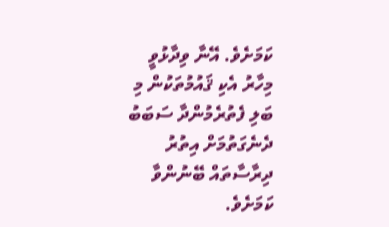ކަމަށެވެ. އޭނާ ވިދާޅުވީ މިހާރު އެކި ޤައުމުތަކުން މި ބަލި ފެތުރެމުންދާ ސަބަބު ދެނެގަތުމަށް އިތުރު ދިރާސާތައް ބޭނުންވާ ކަމަށެވެ.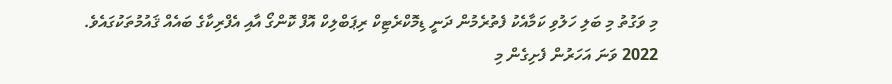މި ވަގުތު މި ބަލި ހަލުވި ކަމާއެކު ފެތުރެމުން ދަނީ ޑިމޮކްރެޓިކް ރިޕަބްލިކް އޮފް ކޮންގޯ އާއި އެފްރިކާގެ ބައެއް ޤައުމުތަކުގައެވެ. 2022 ވަނަ އަހަރުން ފެށިގެން މި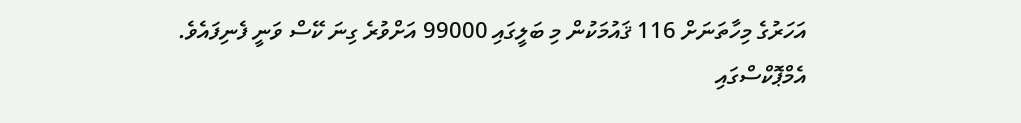އަހަރުގެ މިހާތަނަށް 116 ޤައުމަކުން މި ބަލީގައި 99000 އަށްވުރެ ގިނަ ކޭސް ވަނީ ފެނިފައެވެ.
އެމްޕޮކްސްގައި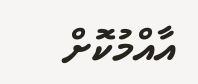އާއްމުކޮށް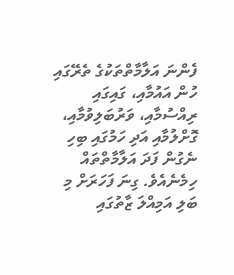ފެންނަ އަލާމާތްތަކުގެ ތެރޭގައި ހުން އައުމާއި، ގައިގައި ރިއްސުމާއި، ވަރުބަލިވުމާއި، ގޮށްލުމާއި އަދި ހަމުގައި ބިހި ނެގުން ފަދަ އަލާމާތްތައް ހިމެނެއެވެ. ގިނަ ފަހަރަށް މި ބަލި އަމިއްލަ ޒާތުގައި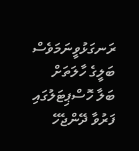ރަނގަޅުވީނަމަވެސް ބަލީގެ ހާލަތަށް ބަލާ ހޮސްޕިޓަލުގައި ފަރުވާ ދޭންޖެހޭ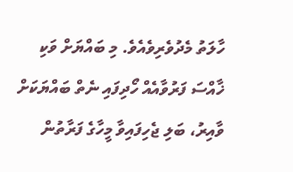ހާލަތު މެދުވެރިވެއެވެ. މި ބައްޔަށް ވަކި ޚާއްސަ ފަރުވާއެއް ހޯދިފައި ނެތް ބައްޔަކަށް ވާއިރު، ބަލި ޖެހިފައިވާ މީހާގެ ފަރާތުން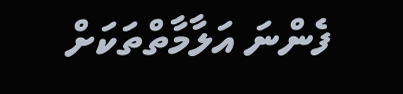ފެންނަ އަލާމާތްތަކަށް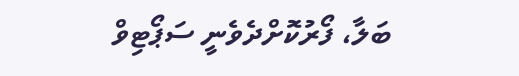ބަލާ، ފޯރުކޮށްދެވެނީ ސަޕޯޓިވް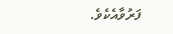ފަރުވާއެކެވެ.